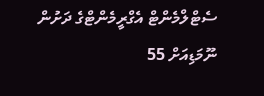ސެޓްލްމެންޓް އެގްރީމެންޓްގެ ދަށުން ނޫމަޑިއަށް 55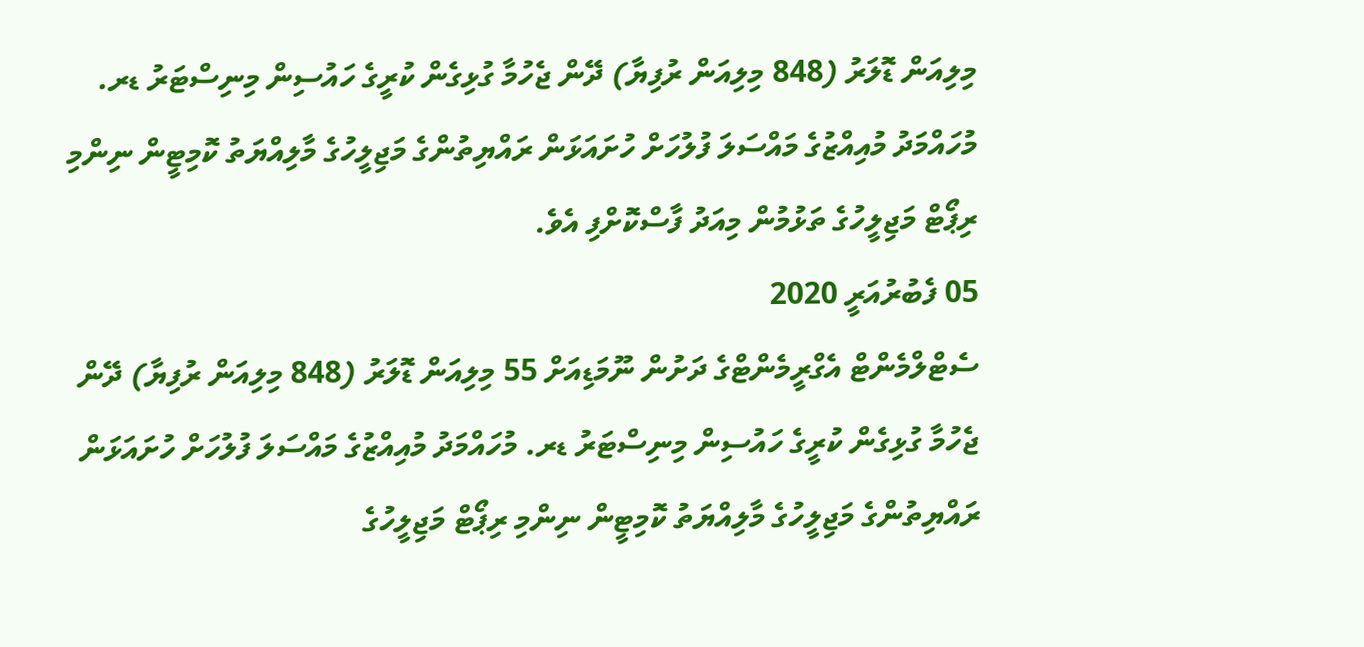މިލިއަން ޑޮލަރު (848 މިލިއަން ރުފިޔާ) ދޭން ޖެހުމާ ގުޅިގެން ކުރީގެ ހައުސިން މިނިސްޓަރު ޑރ. މުހައްމަދު މުއިއްޒުގެ މައްސަލަ ފުލުހަށް ހުށައަޅަން ރައްޔިތުންގެ މަޖިލީހުގެ މާލިއްޔަތު ކޮމިޓީން ނިންމި ރިޕޯޓް މަޖިލީހުގެ ތަޅުމުން މިއަދު ފާސްކޮށްފި އެވެ.
05 ފެބުރުއަރީ 2020
ސެޓްލްމެންޓް އެގްރީމެންޓްގެ ދަށުން ނޫމަޑިއަށް 55 މިލިއަން ޑޮލަރު (848 މިލިއަން ރުފިޔާ) ދޭން ޖެހުމާ ގުޅިގެން ކުރީގެ ހައުސިން މިނިސްޓަރު ޑރ. މުހައްމަދު މުއިއްޒުގެ މައްސަލަ ފުލުހަށް ހުށައަޅަން ރައްޔިތުންގެ މަޖިލީހުގެ މާލިއްޔަތު ކޮމިޓީން ނިންމި ރިޕޯޓް މަޖިލީހުގެ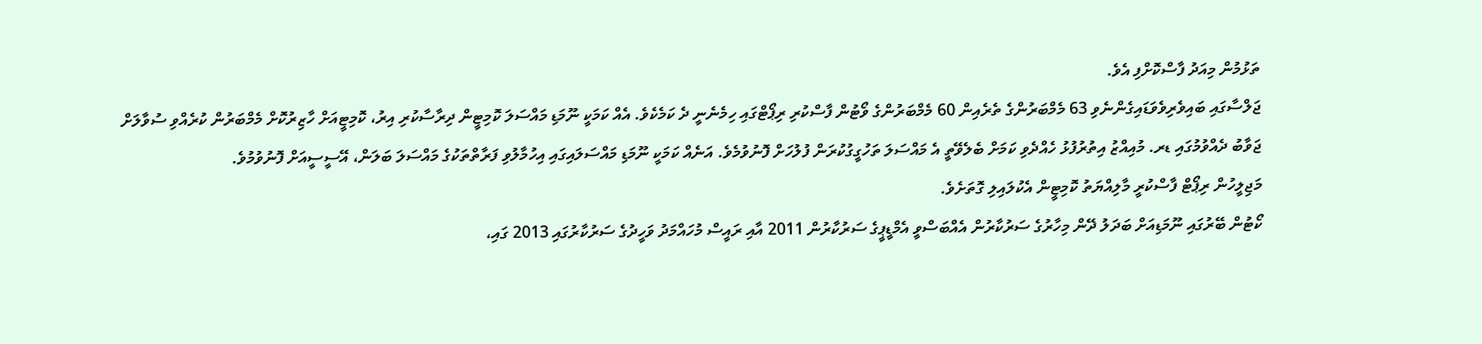ތަޅުމުން މިއަދު ފާސްކޮށްފި އެވެ.
ޖަލްސާގައި ބައިވެރިވެވަޑައިގެންނެވި 63 މެމްބަރުންގެ ތެރެއިން 60 މެމްބަރުންގެ ވޯޓުން ފާސްކުރި ރިޕޯޓްގައި ހިމެނެނީ ދެ ކަމެކެވެ. އެއް ކަމަކީ ނޫމަޑި މައްސަލަ ކޮމިޓީން ދިރާސާކުރި އިރު، ކޮމިޓީއަށް ހާޒިރުކޮށް މެމްބަރުން ކުރެއްވި ސުވާލަށް ޖަވާބު ދެއްވުމުގައި ޑރ. މުއިއްޒު އިތުރުފުޅު ހެއްދެވި ކަމަށް ބެލެވޭތީ އެ މައްސަލަ ތަހުގީގުކުރަން ފުލުހަށް ފޮނުވުމެވެ. އަނެއް ކަމަކީ ނޫމަޑި މައްސަލައިގައި އިހުމާލުވި ފަރާތްތަކުގެ މައްސަލަ ބަލަން، އޭސީސީއަށް ފޮނުވުމުވެ.
މަޖިލީހުން ރިޕޯޓް ފާސްކުރީ މާލިއްޔަތު ކޮމިޓީން އެކުލައިލި ގޮތަށެވެ.
ކޯޓުން ބޭރުގައި ނޫމަޑިއަށް ބަދަލު ދޭން މިހާރުގެ ސަރުކާރުން އެއްބަސްވީ އެމްޑީޕީގެ ސަރުކާރުން 2011 އާއި ރައީސް މުހައްމަދު ވަހީދުގެ ސަރުކާރުގައި 2013 ގައި،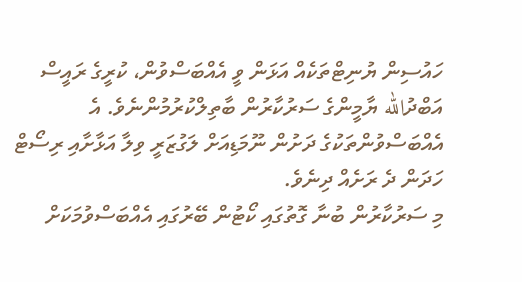ހައުސިން ޔުނިޓްތަކެއް އަޅަން ވީ އެއްބަސްވުން، ކުރީގެ ރައީސް އަބްދުالله ޔާމީންގެ ސަރުކާރުން ބާތިލްކުރުމުންނެވެ. އެ އެއްބަސްވުންތަކުގެ ދަށުން ނޫމަޑިއަށް ލަގުޒަރީ ވިލާ އަޅާށާއި ރިސޯޓް ހަދަން ދެ ރަށެއް ދިނެވެ.
މި ސަރުކާރުން ބުނާ ގޮތުގައި ކޯޓުން ބޭރުގައި އެއްބަސްވުމަކަށް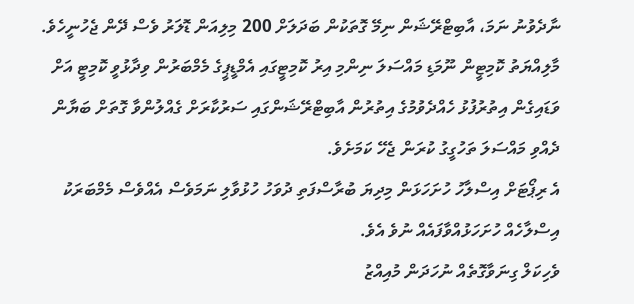ނާދެވުނު ނަމަ، އާބިޓްރޭޝަން ނިމޭ ގޮތަކުން ބަދަލަށް 200 މިލިއަން ޑޮލަރު ވެސް ދޭން ޖެހުނީހެވެ.
މާލިއްޔަތު ކޮމިޓީން ނޫމަޑި މައްސަލަ ނިންމި އިރު ކޮމިޓީގައި އެމްޑީޕީގެ މެމްބަރުން ވިދާޅުވީ ކޮމިޓީ އަށް ވަޑައިގެން އިތުރުފުޅު ހެއްދެވުމުގެ އިތުރުން އާބިޓްރޭޝަންގައި ސަރުކާރަށް ގެއްލުންވާ ގޮތަށް ބަޔާން ދެއްވި މައްސަލަ ތަހުގީގު ކުރަން ޖެހޭ ކަމަށެވެ.
އެ ރިޕޯޓަށް އިސްލާހު ހުށަހަޅަން މިދިޔަ ބުރާސްފަތި ދުވަހު ހުޅުވާލި ނަމަވެސް އެއްވެސް މެމްބަރަކު އިސްލާހެއް ހުށަހަޅުއްވާފައެއް ނުވެ އެވެ.
ވެހިކަލް ގިނަވާގޮތެއް ނުހަދަން މުއިއްޒު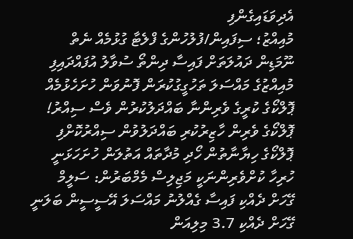އެދިވަޑައިގެންފި
މުއިއްޒު؛ ސިފައިން/ފުލުހުންގެ ފްލެޓާ ގުޅުމެއް ނެތް
ނޫމަޑިން ދައުލަތަށް ފައިސާ ދިންތޯ ސުވާލު އުފައްދައިފި
މުއިއްޒުގެ މައްސަލަ ތަހުގީގުކުރަން ފޮނުވަން ހުށަހެޅުމެއް
ޕޮލްކޯގެ ކުރީގެ ވެރިންނާ ބައްދަލުކުރުން ވެސް ސިއްރު!
ޕޮލްކޯގެ ވެރިން ހާޒިރުކުރި ބައްދަލުވުން ސިއްރުކޮށްފި
ޕޮލްކޯގެ ހިޔާނާތުން ހޯދި މުދާތައް އަތުލަން ހުށަހަޅަނީ
ހުރިހާ ކުށްވެރިންނަކީ މަޖިލިސް މެމްބަރުން: ސަލީމް
ގޭހަށް ދެއްކި ފައިސާ ގެއްލުނު މައްސަލަ އޭސީސީން ބަލަނީ
ގޭހަށް ދެއްކި 3.7 މިލިއަން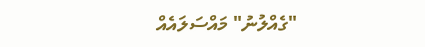"ގެއްލުނު" މައްސަލައެއް